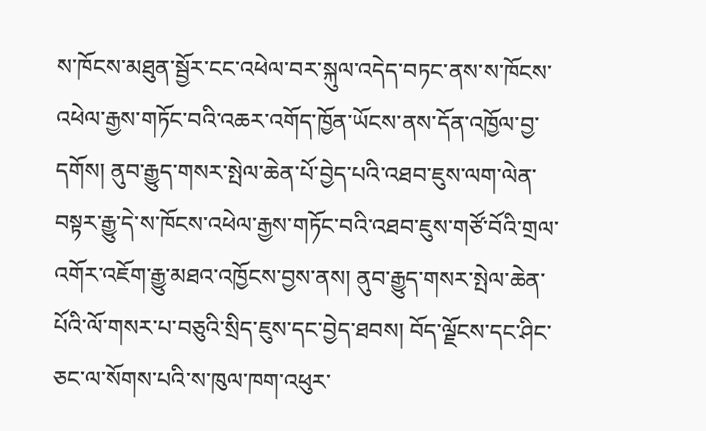ས་ཁོངས་མཐུན་སྦྱོར་ངང་འཕེལ་བར་སྐུལ་འདེད་བཏང་ནས་ས་ཁོངས་འཕེལ་རྒྱས་གཏོང་བའི་འཆར་འགོད་ཁྱོན་ཡོངས་ནས་དོན་འཁྱོལ་བྱ་དགོས། ནུབ་རྒྱུད་གསར་སྤེལ་ཆེན་པོ་བྱེད་པའི་འཐབ་ཇུས་ལག་ལེན་བསྟར་རྒྱུ་དེ་ས་ཁོངས་འཕེལ་རྒྱས་གཏོང་བའི་འཐབ་ཇུས་གཙོ་བོའི་གྲལ་འགོར་འཇོག་རྒྱུ་མཐའ་འཁྱོངས་བྱས་ནས། ནུབ་རྒྱུད་གསར་སྤེལ་ཆེན་པོའི་ལོ་གསར་པ་བཅུའི་སྲིད་ཇུས་དང་བྱེད་ཐབས། བོད་ལྗོངས་དང་ཤིང་ཅང་ལ་སོགས་པའི་ས་ཁུལ་ཁག་འཕུར་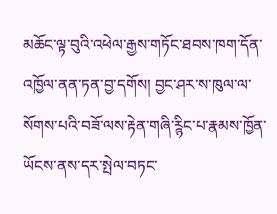མཆོང་ལྟ་བུའི་འཕེལ་རྒྱས་གཏོང་ཐབས་ཁག་དོན་འཁྱོལ་ནན་ཏན་བྱ་དགོས། བྱང་ཤར་ས་ཁུལ་ལ་སོགས་པའི་བཟོ་ལས་རྟེན་གཞི་ཪྙིང་པ་རྣམས་ཁྱོན་ཡོངས་ནས་དར་སྤེལ་བཏང་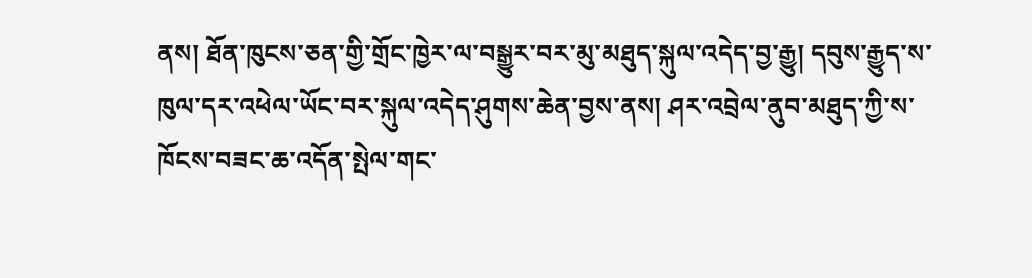ནས། ཐོན་ཁུངས་ཅན་གྱི་གྲོང་ཁྱེར་ལ་བསྒྱུར་བར་མུ་མཐུད་སྐུལ་འདེད་བྱ་རྒྱུ། དབུས་རྒྱུད་ས་ཁུལ་དར་འཕེལ་ཡོང་བར་སྐུལ་འདེད་ཤུགས་ཆེན་བྱས་ནས། ཤར་འབྲེལ་ནུབ་མཐུད་ཀྱི་ས་ཁོངས་བཟང་ཆ་འདོན་སྤེལ་གང་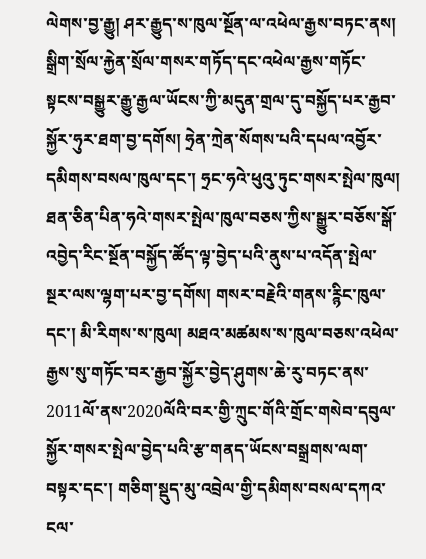ལེགས་བྱ་རྒྱུ། ཤར་རྒྱུད་ས་ཁུལ་སྔོན་ལ་འཕེལ་རྒྱས་བཏང་ནས། སྒྲིག་སྲོལ་རྐྱེན་སྲོལ་གསར་གཏོད་དང་འཕེལ་རྒྱས་གཏོང་སྟངས་བསྒྱུར་རྒྱུ་རྒྱལ་ཡོངས་ཀྱི་མདུན་གྲལ་དུ་བསྐྱོད་པར་རྒྱབ་སྐྱོར་ཧུར་ཐག་བྱ་དགོས། ཧྲེན་ཀྲེན་སོགས་པའི་དཔལ་འབྱོར་དམིགས་བསལ་ཁུལ་དང་། ཧྲང་ཧའེ་ཕུའུ་ཏུང་གསར་སྤེལ་ཁུལ། ཐན་ཅིན་པིན་ཧའེ་གསར་སྤེལ་ཁུལ་བཅས་ཀྱིས་སྒྱུར་བཅོས་སྒོ་འབྱེད་རིང་སྔོན་བསྐྱོད་ཚོད་ལྟ་བྱེད་པའི་ནུས་པ་འདོན་སྤེལ་སྔར་ལས་ལྷག་པར་བྱ་དགོས། གསར་བརྗེའི་གནས་ཪྙིང་ཁུལ་དང་། མི་རིགས་ས་ཁུལ། མཐའ་མཚམས་ས་ཁུལ་བཅས་འཕེལ་རྒྱས་སུ་གཏོང་བར་རྒྱབ་སྐྱོར་བྱེད་ཤུགས་ཆེ་རུ་བཏང་ནས་2011ལོ་ནས་2020ལོའི་བར་གྱི་ཀྲུང་གོའི་གྲོང་གསེབ་དབུལ་སྐྱོར་གསར་སྤེལ་བྱེད་པའི་རྩ་གནད་ཡོངས་བསྒྲགས་ལག་བསྟར་དང་། གཅིག་སྡུད་མུ་འབྲེལ་གྱི་དམིགས་བསལ་དཀའ་ངལ་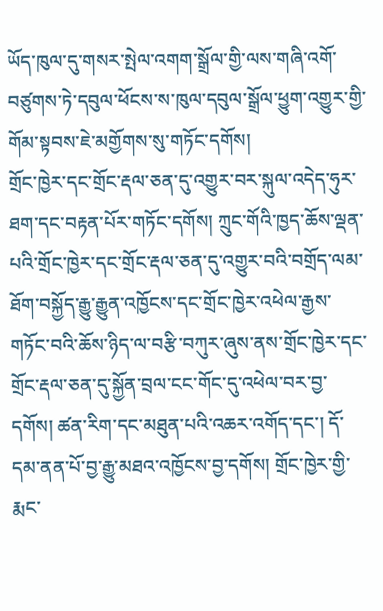ཡོད་ཁུལ་དུ་གསར་སྤེལ་འགག་སྒྲོལ་གྱི་ལས་གཞི་འགོ་བཙུགས་ཏེ་དབུལ་ཕོངས་ས་ཁུལ་དབུལ་སྒྲོལ་ཕྱུག་འགྱུར་གྱི་གོམ་སྟབས་ཇེ་མགྱོགས་སུ་གཏོང་དགོས།
གྲོང་ཁྱེར་དང་གྲོང་རྡལ་ཅན་དུ་འགྱུར་བར་སྐུལ་འདེད་ཧུར་ཐག་དང་བརྟན་པོར་གཏོང་དགོས། ཀྲུང་གོའི་ཁྱད་ཆོས་ལྡན་པའི་གྲོང་ཁྱེར་དང་གྲོང་རྡལ་ཅན་དུ་འགྱུར་བའི་བགྲོད་ལམ་ཐོག་བསྐྱོད་རྒྱུ་རྒྱུན་འཁྱོངས་དང་གྲོང་ཁྱེར་འཕེལ་རྒྱས་གཏོང་བའི་ཆོས་ཉིད་ལ་བརྩི་བཀུར་ཞུས་ནས་གྲོང་ཁྱེར་དང་གྲོང་རྡལ་ཅན་དུ་སྐྱོན་བྲལ་ངང་གོང་དུ་འཕེལ་བར་བྱ་དགོས། ཚན་རིག་དང་མཐུན་པའི་འཆར་འགོད་དང་། དོ་དམ་ནན་པོ་བྱ་རྒྱུ་མཐའ་འཁྱོངས་བྱ་དགོས། གྲོང་ཁྱེར་གྱི་རྨང་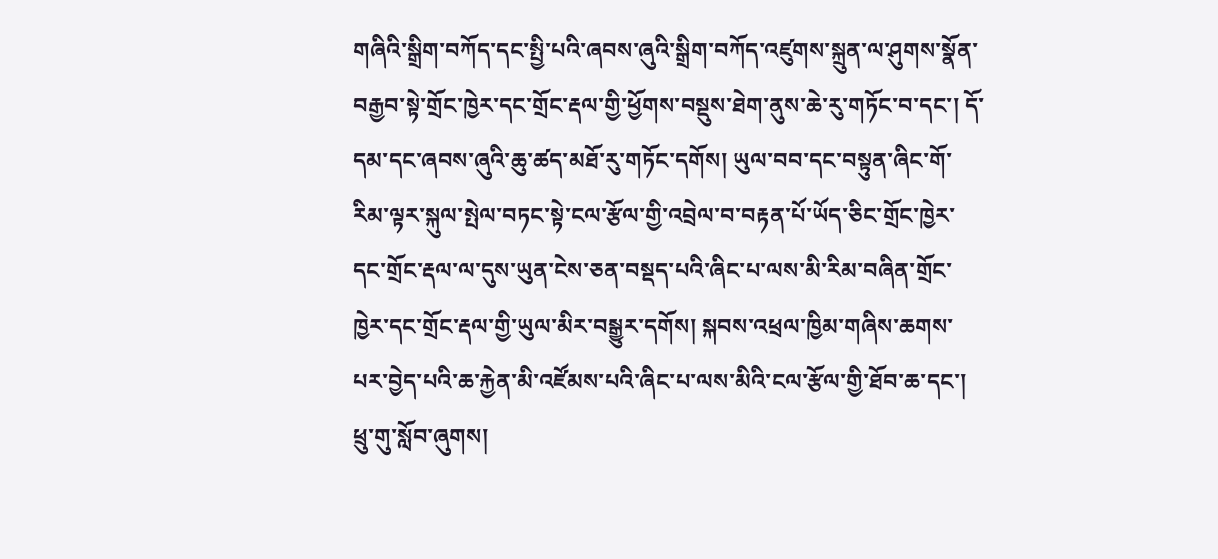གཞིའི་སྒྲིག་བཀོད་དང་སྤྱི་པའི་ཞབས་ཞུའི་སྒྲིག་བཀོད་འཛུགས་སྐྲུན་ལ་ཤུགས་སྣོན་བརྒྱབ་སྟེ་གྲོང་ཁྱེར་དང་གྲོང་རྡལ་གྱི་ཕྱོགས་བསྡུས་ཐེག་ནུས་ཆེ་རུ་གཏོང་བ་དང་། དོ་དམ་དང་ཞབས་ཞུའི་ཆུ་ཚད་མཐོ་རུ་གཏོང་དགོས། ཡུལ་བབ་དང་བསྟུན་ཞིང་གོ་རིམ་ལྟར་སྐུལ་སྤེལ་བཏང་སྟེ་ངལ་རྩོལ་གྱི་འབྲེལ་བ་བརྟན་པོ་ཡོད་ཅིང་གྲོང་ཁྱེར་དང་གྲོང་རྡལ་ལ་དུས་ཡུན་ངེས་ཅན་བསྡད་པའི་ཞིང་པ་ལས་མི་རིམ་བཞིན་གྲོང་ཁྱེར་དང་གྲོང་རྡལ་གྱི་ཡུལ་མིར་བསྒྱུར་དགོས། སྐབས་འཕྲལ་ཁྱིམ་གཞིས་ཆགས་པར་བྱེད་པའི་ཆ་རྐྱེན་མི་འཛོམས་པའི་ཞིང་པ་ལས་མིའི་ངལ་རྩོལ་གྱི་ཐོབ་ཆ་དང་། ཕྲུ་གུ་སློབ་ཞུགས།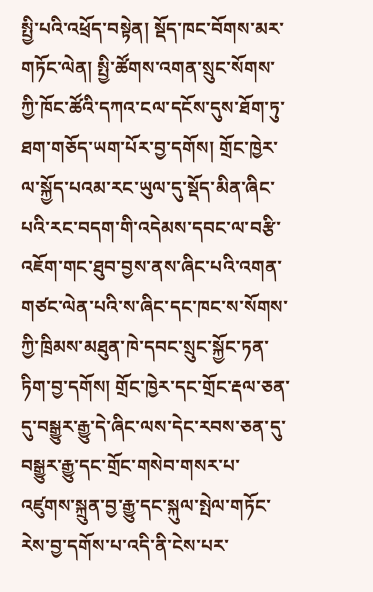སྤྱི་པའི་འཕྲོད་བསྟེན། སྡོད་ཁང་བོགས་མར་གཏོང་ལེན། སྤྱི་ཚོགས་འགན་སྲུང་སོགས་ཀྱི་ཁོང་ཚོའི་དཀའ་ངལ་དངོས་དུས་ཐོག་ཏུ་ཐག་གཅོད་ཡག་པོར་བྱ་དགོས། གྲོང་ཁྱེར་ལ་སྐྱོད་པའམ་རང་ཡུལ་དུ་སྡོད་མིན་ཞིང་པའི་རང་བདག་གི་འདེམས་དབང་ལ་བརྩི་འཇོག་གང་ཐུབ་བྱས་ནས་ཞིང་པའི་འགན་གཙང་ལེན་པའི་ས་ཞིང་དང་ཁང་ས་སོགས་ཀྱི་ཁྲིམས་མཐུན་ཁེ་དབང་སྲུང་སྐྱོང་ཏན་ཏིག་བྱ་དགོས། གྲོང་ཁྱེར་དང་གྲོང་རྡལ་ཅན་དུ་བསྒྱུར་རྒྱུ་དེ་ཞིང་ལས་དེང་རབས་ཅན་དུ་བསྒྱུར་རྒྱུ་དང་གྲོང་གསེབ་གསར་པ་འཛུགས་སྐྲུན་བྱ་རྒྱུ་དང་སྐུལ་སྤེལ་གཏོང་རེས་བྱ་དགོས་པ་འདི་ནི་ངེས་པར་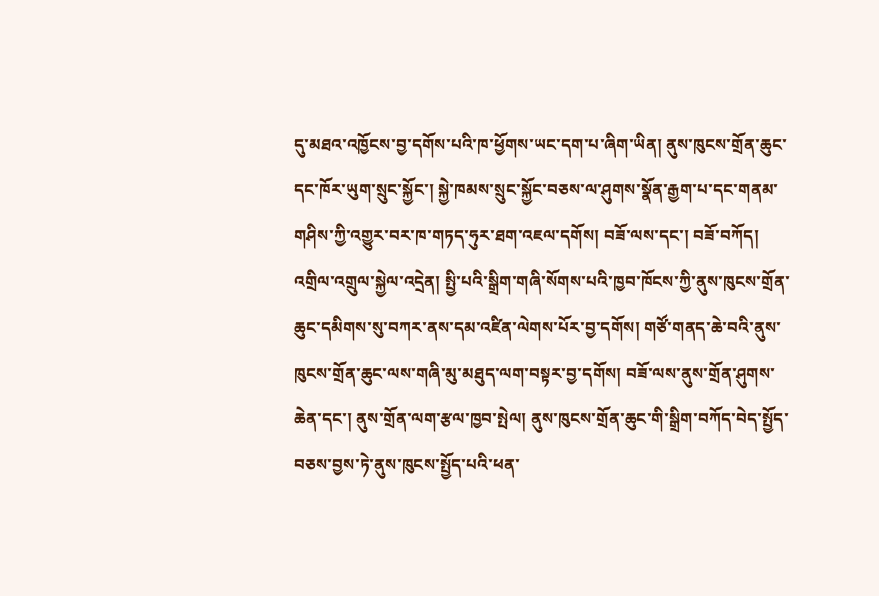དུ་མཐའ་འཁྱོངས་བྱ་དགོས་པའི་ཁ་ཕྱོགས་ཡང་དག་པ་ཞིག་ཡིན། ནུས་ཁུངས་གྲོན་ཆུང་དང་ཁོར་ཡུག་སྲུང་སྐྱོང་། སྐྱེ་ཁམས་སྲུང་སྐྱོང་བཅས་ལ་ཤུགས་སྣོན་རྒྱག་པ་དང་གནམ་གཤིས་ཀྱི་འགྱུར་བར་ཁ་གཏད་ཧུར་ཐག་འཇལ་དགོས། བཟོ་ལས་དང་། བཟོ་བཀོད། འགྲིལ་འགྲུལ་སྐྱེལ་འདྲེན། སྤྱི་པའི་སྒྲིག་གཞི་སོགས་པའི་ཁྱབ་ཁོངས་ཀྱི་ནུས་ཁུངས་གྲོན་ཆུང་དམིགས་སུ་བཀར་ནས་དམ་འཛིན་ལེགས་པོར་བྱ་དགོས། གཙོ་གནད་ཆེ་བའི་ནུས་ཁུངས་གྲོན་ཆུང་ལས་གཞི་མུ་མཐུད་ལག་བསྟར་བྱ་དགོས། བཟོ་ལས་ནུས་གྲོན་ཤུགས་ཆེན་དང་། ནུས་གྲོན་ལག་རྩལ་ཁྱབ་སྤེལ། ནུས་ཁུངས་གྲོན་ཆུང་གི་སྒྲིག་བཀོད་བེད་སྤྱོད་བཅས་བྱས་ཏེ་ནུས་ཁུངས་སྤྱོད་པའི་ཕན་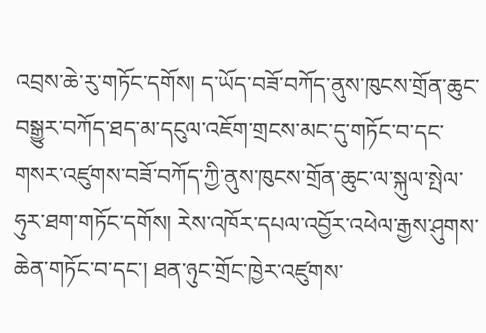འབྲས་ཆེ་རུ་གཏོང་དགོས། ད་ཡོད་བཟོ་བཀོད་ནུས་ཁུངས་གྲོན་ཆུང་བསྒྱུར་བཀོད་ཐད་མ་དངུལ་འཇོག་གྲངས་མང་དུ་གཏོང་བ་དང་གསར་འཛུགས་བཟོ་བཀོད་ཀྱི་ནུས་ཁུངས་གྲོན་ཆུང་ལ་སྐུལ་སྤེལ་ཧུར་ཐག་གཏོང་དགོས། རེས་འཁོར་དཔལ་འབྱོར་འཕེལ་རྒྱས་ཤུགས་ཆེན་གཏོང་བ་དང་། ཐན་ཉུང་གྲོང་ཁྱེར་འཛུགས་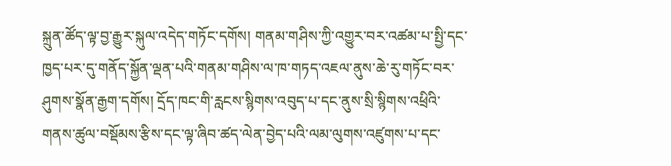སྐྲུན་ཚོད་ལྟ་བྱ་རྒྱུར་སྐུལ་འདེད་གཏོང་དགོས། གནམ་གཤིས་ཀྱི་འགྱུར་བར་འཚམ་པ་སྤྱི་དང་ཁྱད་པར་དུ་གནོད་སྐྱོན་ལྡན་པའི་གནམ་གཤིས་ལ་ཁ་གཏད་འཇལ་ནུས་ཆེ་རུ་གཏོང་བར་ཤུགས་སྣོན་རྒྱག་དགོས། དྲོད་ཁང་གི་རླངས་སྙིགས་འབུད་པ་དང་ནུས་སྲི་སྙིགས་འཕྲིའི་གནས་ཚུལ་བསྡོམས་རྩིས་དང་ལྟ་ཞིབ་ཚད་ལེན་བྱེད་པའི་ལམ་ལུགས་འཛུགས་པ་དང་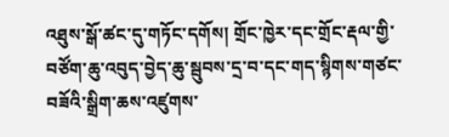འཐུས་སྒོ་ཚང་དུ་གཏོང་དགོས། གྲོང་ཁྱེར་དང་གྲོང་རྡལ་གྱི་བཙོག་ཆུ་འབུད་བྱེད་ཆུ་སྦུབས་དྲ་བ་དང་གད་སྙིགས་གཙང་བཟོའི་སྒྲིག་ཆས་འཛུགས་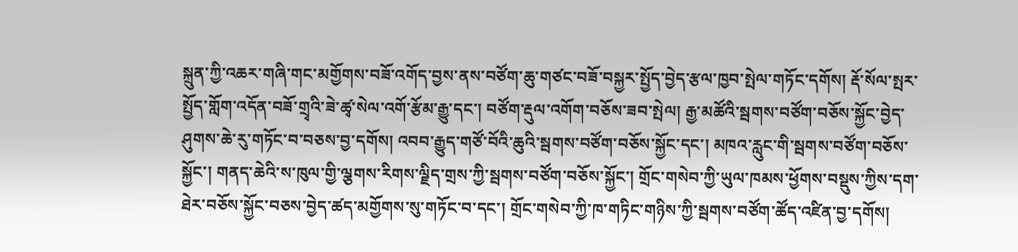སྐྲུན་ཀྱི་འཆར་གཞི་གང་མགྱོགས་བཟོ་འགོད་བྱས་ནས་བཙོག་ཆུ་གཙང་བཟོ་བསྐྱར་སྤྱོད་བྱེད་རྩལ་ཁྱབ་སྤེལ་གཏོང་དགོས། རྡོ་སོལ་སྤར་སྤྱོད་གློག་འདོན་བཟོ་གྲྭའི་ཟེ་ཚྭ་སེལ་འགོ་རྩོམ་རྒྱུ་དང་། བཙོག་རྡུལ་འགོག་བཅོས་ཟབ་སྤེལ། རྒྱ་མཚོའི་སྦགས་བཙོག་བཅོས་སྐྱོང་བྱེད་ཤུགས་ཆེ་རུ་གཏོང་བ་བཅས་བྱ་དགོས། འབབ་རྒྱུད་གཙོ་བོའི་ཆུའི་སྦགས་བཙོག་བཅོས་སྐྱོང་དང་། མཁའ་རླུང་གི་སྦགས་བཙོག་བཅོས་སྐྱོང་། གནད་ཆེའི་ས་ཁུལ་གྱི་ལྕགས་རིགས་ལྗིད་གྲས་ཀྱི་སྦགས་བཙོག་བཅོས་སྐྱོང་། གྲོང་གསེབ་ཀྱི་ཡུལ་ཁམས་ཕྱོགས་བསྡུས་ཀྱིས་དག་ཐེར་བཅོས་སྐྱོང་བཅས་བྱེད་ཚད་མགྱོགས་སུ་གཏོང་བ་དང་། གྲོང་གསེབ་ཀྱི་ཁ་གཏིང་གཉིས་ཀྱི་སྦགས་བཙོག་ཚོད་འཛིན་བྱ་དགོས།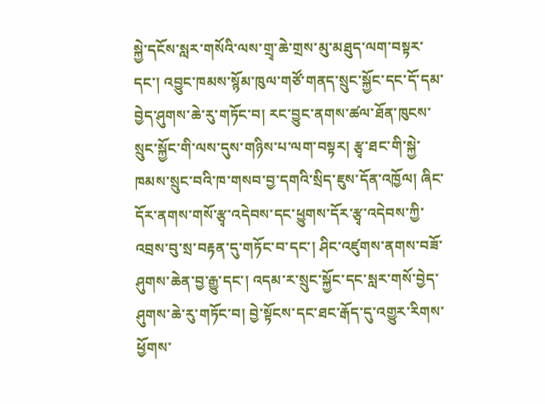སྐྱེ་དངོས་སླར་གསོའི་ལས་གྲྭ་ཆེ་གྲས་མུ་མཐུད་ལག་བསྟར་དང་། འབྱུང་ཁམས་སྙོམ་ཁུལ་གཙོ་གནད་སྲུང་སྐྱོང་དང་དོ་དམ་བྱེད་ཤུགས་ཆེ་རུ་གཏོང་བ། རང་བྱུང་ནགས་ཚལ་ཐོན་ཁུངས་སྲུང་སྐྱོང་གི་ལས་དུས་གཉིས་པ་ལག་བསྟར། རྩྭ་ཐང་གི་སྐྱེ་ཁམས་སྲུང་བའི་ཁ་གསབ་བྱ་དགའི་སྲིད་ཇུས་དོན་འཁྱོལ། ཞིང་དོར་ནགས་གསོ་རྩྭ་འདེབས་དང་ཕྱུགས་དོར་རྩྭ་འདེབས་ཀྱི་འབྲས་བུ་སྲ་བརྟན་དུ་གཏོང་བ་དང་། ཤིང་འཛུགས་ནགས་བཟོ་ཤུགས་ཆེན་བྱ་རྒྱུ་དང་། འདམ་ར་སྲུང་སྐྱོང་དང་སླར་གསོ་བྱེད་ཤུགས་ཆེ་རུ་གཏོང་བ། བྱེ་སྟོངས་དང་ཐང་རྒོད་དུ་འགྱུར་རིགས་ཕྱོགས་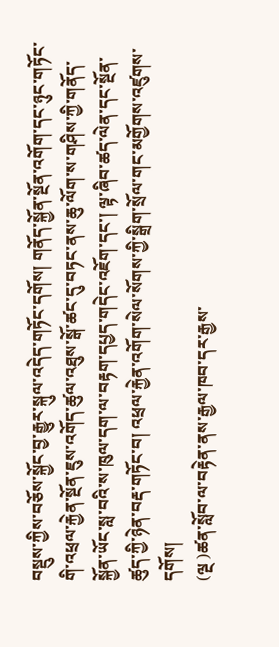བསྡུས་ཀྱིས་བཅོས་སྐྱོང་བྱ་རྒྱུར་སྐུལ་འདེད་གཏོང་དགོས། གནོད་སྐྱོན་སྔོན་འགོག་དང་ཉུང་གཏོང་གི་འཕྲལ་རྐྱེན་སྔོན་ཇུས་འགོད་ཚུལ་འཐུས་སྒོ་ཚང་དུ་བཏང་ནས་ཆུ་ལོག་ས་གཤིས་ཀྱི་གནོད་སྐྱོན་ཡོང་སླ་བའི་ས་ཁུལ་དག་ལ་བརྟག་དཔྱད་གདེང་འཇོག་དང་། ལྟ་ཞིབ་ཚད་ལེན་དང་སྔོན་ཚུད་ཀྱི་ཉེན་བརྡ་གཏོང་བ། འཕྲལ་རྐྱེན་འགོག་སེལ་སོགས་ཀྱི་སྒྲིག་སྲོལ་གང་མགྱོགས་འཛུགས་དགོས།
(ལྔ )ཚན་སློབ་ལ་བརྟེན་ནས་རྒྱལ་ཁབ་དར་རྒྱས་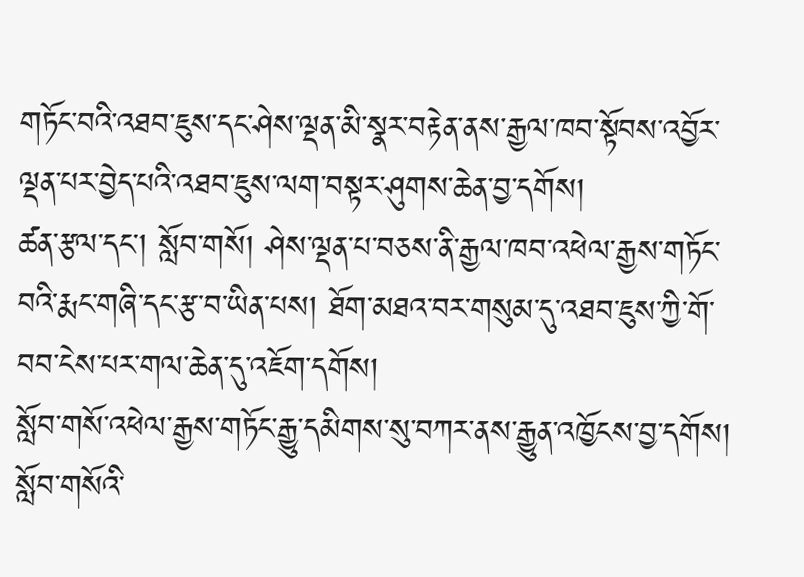གཏོང་བའི་འཐབ་ཇུས་དང་ཤེས་ལྡན་མི་སྣར་བརྟེན་ནས་རྒྱལ་ཁབ་སྟོབས་འབྱོར་ལྡན་པར་བྱེད་པའི་འཐབ་ཇུས་ལག་བསྟར་ཤུགས་ཆེན་བྱ་དགོས།
ཚན་རྩལ་དང་། སློབ་གསོ། ཤེས་ལྡན་པ་བཅས་ནི་རྒྱལ་ཁབ་འཕེལ་རྒྱས་གཏོང་བའི་རྨང་གཞི་དང་རྩ་བ་ཡིན་པས། ཐོག་མཐའ་བར་གསུམ་དུ་འཐབ་ཇུས་ཀྱི་གོ་བབ་ངེས་པར་གལ་ཆེན་དུ་འཇོག་དགོས།
སློབ་གསོ་འཕེལ་རྒྱས་གཏོང་རྒྱུ་དམིགས་སུ་བཀར་ནས་རྒྱུན་འཁྱོངས་བྱ་དགོས། སློབ་གསོའི་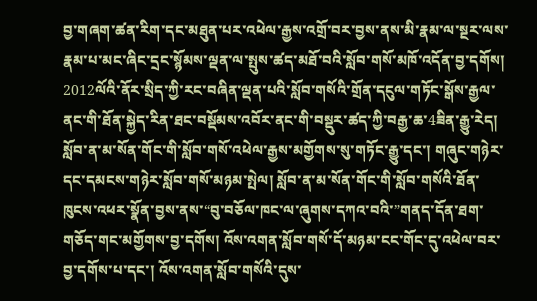བྱ་གཞག་ཚན་རིག་དང་མཐུན་པར་འཕེལ་རྒྱས་འགྲོ་བར་བྱས་ནས་མི་རྣམ་ལ་སྔར་ལས་རྣམ་པ་མང་ཞིང་དྲང་སྙོམས་ལྡན་ལ་སྤུས་ཚད་མཐོ་བའི་སློབ་གསོ་མཁོ་འདོན་བྱ་དགོས། 2012ལོའི་ནོར་སྲིད་ཀྱི་རང་བཞིན་ལྡན་པའི་སློབ་གསོའི་གྲོན་དངུལ་གཏོང་སྒོས་རྒྱལ་ནང་གི་ཐོན་སྐྱེད་རིན་ཐང་བསྡོམས་འབོར་ནང་གི་བསྡུར་ཚད་ཀྱི་བརྒྱ་ཆ་4ཟིན་རྒྱུ་རེད། སློབ་ན་མ་སོན་གོང་གི་སློབ་གསོ་འཕེལ་རྒྱས་མགྱོགས་སུ་གཏོང་རྒྱུ་དང་། གཞུང་གཉེར་དང་དམངས་གཉེར་སློབ་གསོ་མཉམ་སྤེལ། སློབ་ན་མ་སོན་གོང་གི་སློབ་གསོའི་ཐོན་ཁུངས་འཕར་སྣོན་བྱས་ནས་“བུ་བཅོལ་ཁང་ལ་ཞུགས་དཀའ་བའི་”གནད་དོན་ཐག་གཅོད་གང་མགྱོགས་བྱ་དགོས། འོས་འགན་སློབ་གསོ་དོ་མཉམ་ངང་གོང་དུ་འཕེལ་བར་བྱ་དགོས་པ་དང་། འོས་འགན་སློབ་གསོའི་དུས་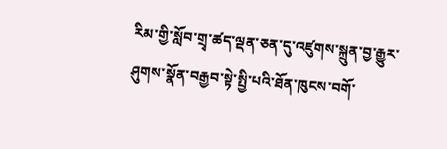རིམ་གྱི་སློབ་གྲྭ་ཚད་ལྡན་ཅན་དུ་འཛུགས་སྐྲུན་བྱ་རྒྱུར་ཤུགས་སྣོན་བརྒྱབ་སྟེ་སྤྱི་པའི་ཐོན་ཁུངས་བགོ་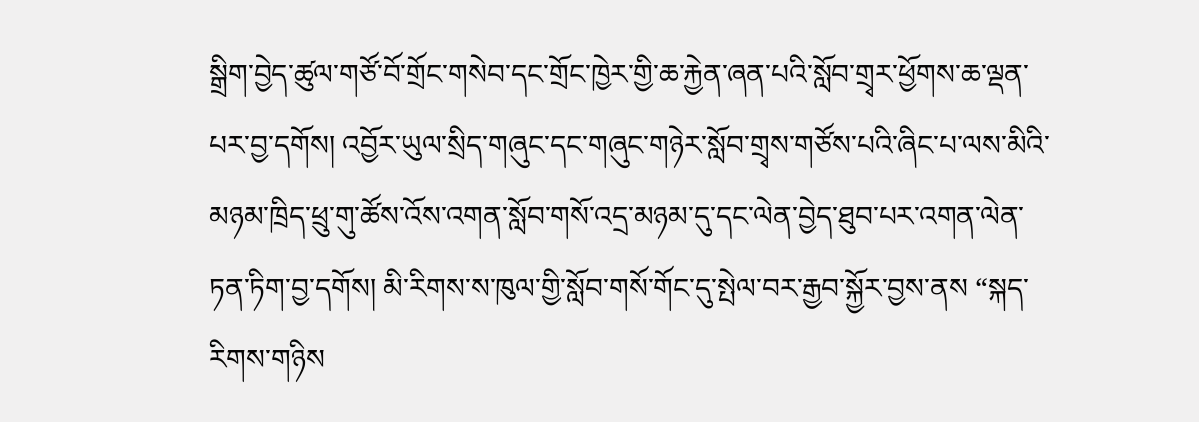སྒྲིག་བྱེད་ཚུལ་གཙོ་བོ་གྲོང་གསེབ་དང་གྲོང་ཁྱེར་གྱི་ཆ་རྐྱེན་ཞན་པའི་སློབ་གྲྭར་ཕྱོགས་ཆ་ལྡན་པར་བྱ་དགོས། འབྱོར་ཡུལ་སྲིད་གཞུང་དང་གཞུང་གཉེར་སློབ་གྲྭས་གཙོས་པའི་ཞིང་པ་ལས་མིའི་མཉམ་ཁྲིད་ཕྲུ་གུ་ཚོས་འོས་འགན་སློབ་གསོ་འདྲ་མཉམ་དུ་དང་ལེན་བྱེད་ཐུབ་པར་འགན་ལེན་ཏན་ཏིག་བྱ་དགོས། མི་རིགས་ས་ཁུལ་གྱི་སློབ་གསོ་གོང་དུ་སྤེལ་བར་རྒྱབ་སྐྱོར་བྱས་ནས “སྐད་རིགས་གཉིས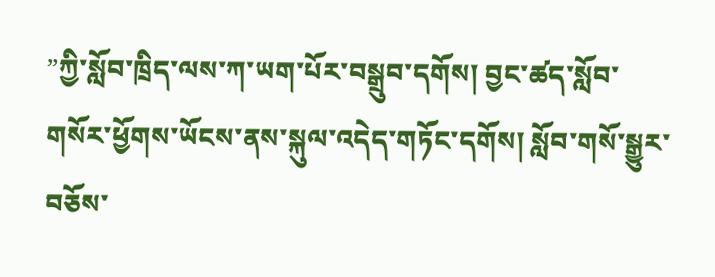”ཀྱི་སློབ་ཁྲིད་ལས་ཀ་ཡག་པོར་བསྒྲུབ་དགོས། བྱང་ཚད་སློབ་གསོར་ཕྱོགས་ཡོངས་ནས་སྐུལ་འདེད་གཏོང་དགོས། སློབ་གསོ་སྒྱུར་བཅོས་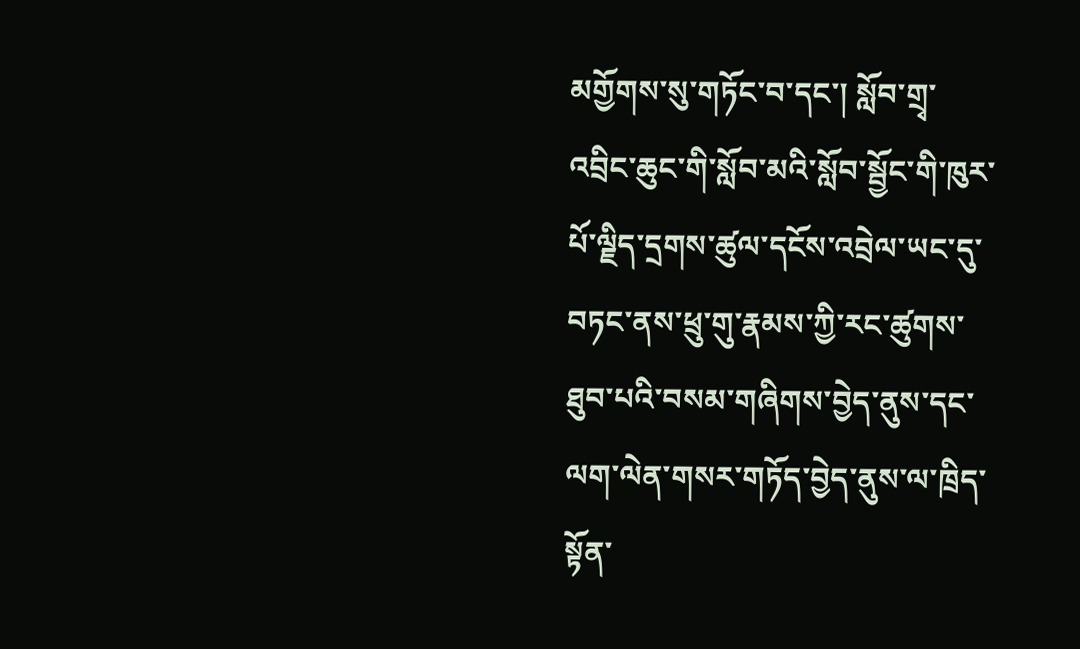མགྱོགས་སུ་གཏོང་བ་དང་། སློབ་གྲྭ་འབྲིང་ཆུང་གི་སློབ་མའི་སློབ་སྦྱོང་གི་ཁུར་པོ་ལྗིད་དྲགས་ཚུལ་དངོས་འབྲེལ་ཡང་དུ་བཏང་ནས་ཕྲུ་གུ་རྣམས་ཀྱི་རང་ཚུགས་ཐུབ་པའི་བསམ་གཞིགས་བྱེད་ནུས་དང་ལག་ལེན་གསར་གཏོད་བྱེད་ནུས་ལ་ཁྲིད་སྟོན་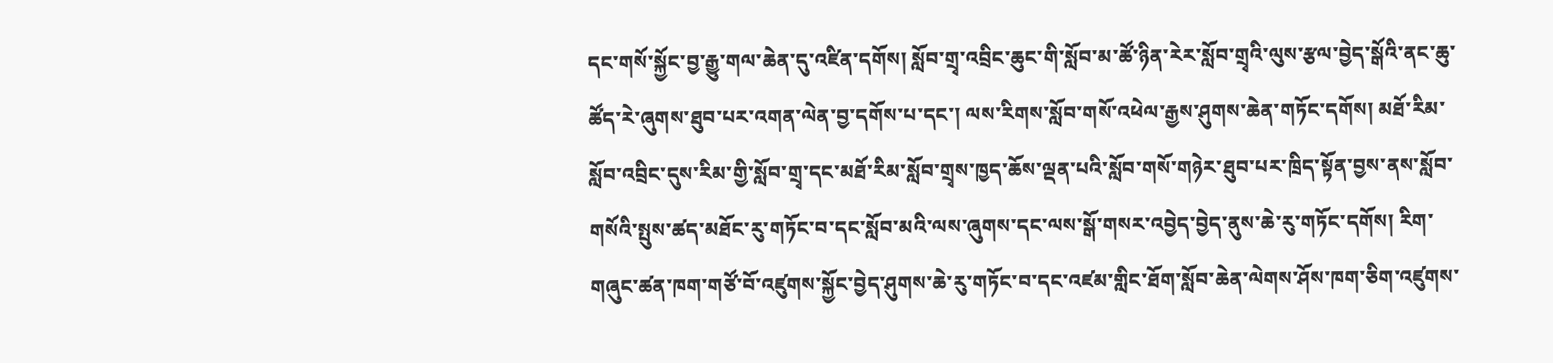དང་གསོ་སྐྱོང་བྱ་རྒྱུ་གལ་ཆེན་དུ་འཛིན་དགོས། སློབ་གྲྭ་འབྲིང་ཆུང་གི་སློབ་མ་ཚོ་ཉིན་རེར་སློབ་གྲྭའི་ལུས་རྩལ་བྱེད་སྒོའི་ནང་ཆུ་ཚོད་རེ་ཞུགས་ཐུབ་པར་འགན་ལེན་བྱ་དགོས་པ་དང་། ལས་རིགས་སློབ་གསོ་འཕེལ་རྒྱས་ཤུགས་ཆེན་གཏོང་དགོས། མཐོ་རིམ་སློབ་འབྲིང་དུས་རིམ་གྱི་སློབ་གྲྭ་དང་མཐོ་རིམ་སློབ་གྲྭས་ཁྱད་ཆོས་ལྡན་པའི་སློབ་གསོ་གཉེར་ཐུབ་པར་ཁྲིད་སྟོན་བྱས་ནས་སློབ་གསོའི་སྤུས་ཚད་མཐོང་རུ་གཏོང་བ་དང་སློབ་མའི་ལས་ཞུགས་དང་ལས་སྒོ་གསར་འབྱེད་བྱེད་ནུས་ཆེ་རུ་གཏོང་དགོས། རིག་གཞུང་ཚན་ཁག་གཙོ་བོ་འཛུགས་སྐྱོང་བྱེད་ཤུགས་ཆེ་རུ་གཏོང་བ་དང་འཛམ་གླིང་ཐོག་སློབ་ཆེན་ལེགས་ཤོས་ཁག་ཅིག་འཛུགས་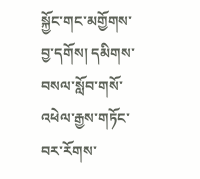སྐྱོང་གང་མགྱོགས་བྱ་དགོས། དམིགས་བསལ་སློབ་གསོ་འཕེལ་རྒྱས་གཏོང་བར་རོགས་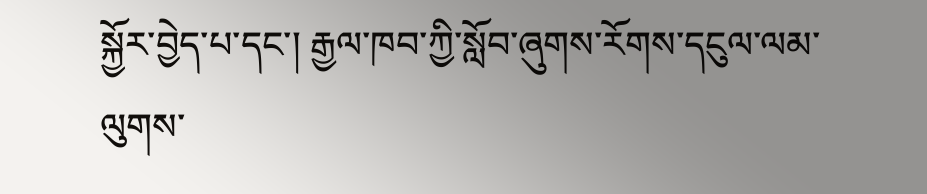སྐྱོར་བྱེད་པ་དང་། རྒྱལ་ཁབ་ཀྱི་སློབ་ཞུགས་རོགས་དངུལ་ལམ་ལུགས་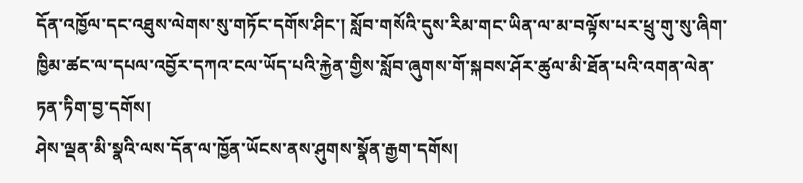དོན་འཁྱོལ་དང་འཐུས་ལེགས་སུ་གཏོང་དགོས་ཤིང་། སློབ་གསོའི་དུས་རིམ་གང་ཡིན་ལ་མ་བལྟོས་པར་ཕྲུ་གུ་སུ་ཞིག་ཁྱིམ་ཚང་ལ་དཔལ་འབྱོར་དཀའ་ངལ་ཡོད་པའི་རྐྱེན་གྱིས་སློབ་ཞུགས་གོ་སྐབས་ཤོར་ཚུལ་མི་ཐོན་པའི་འགན་ལེན་ཏན་ཏིག་བྱ་དགོས།
ཤེས་ལྡན་མི་སྣའི་ལས་དོན་ལ་ཁྱོན་ཡོངས་ནས་ཤུགས་སྣོན་རྒྱག་དགོས།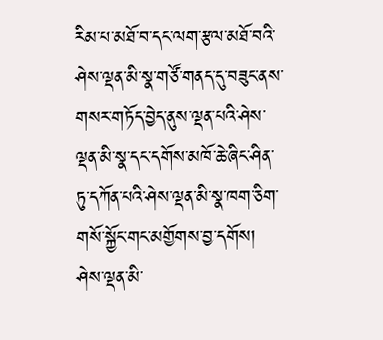རིམ་པ་མཐོ་བ་དང་ལག་རྩལ་མཐོ་བའི་ཤེས་ལྡན་མི་སྣ་གཙོ་གནད་དུ་བཟུང་ནས་གསར་གཏོད་བྱེད་ནུས་ལྡན་པའི་ཤེས་ལྡན་མི་སྣ་དང་དགོས་མཁོ་ཆེ་ཞིང་ཤིན་ཏུ་དཀོན་པའི་ཤེས་ལྡན་མི་སྣ་ཁག་ཅིག་གསོ་སྐྱོང་གང་མགྱོགས་བྱ་དགོས། ཤེས་ལྡན་མི་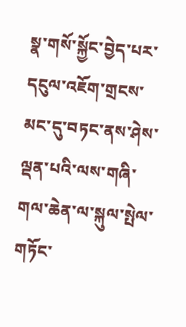སྣ་གསོ་སྐྱོང་བྱེད་པར་དངུལ་འཇོག་གྲངས་མང་དུ་བཏང་ནས་ཤེས་ལྡན་པའི་ལས་གཞི་གལ་ཆེན་ལ་སྐུལ་སྤེལ་གཏོང་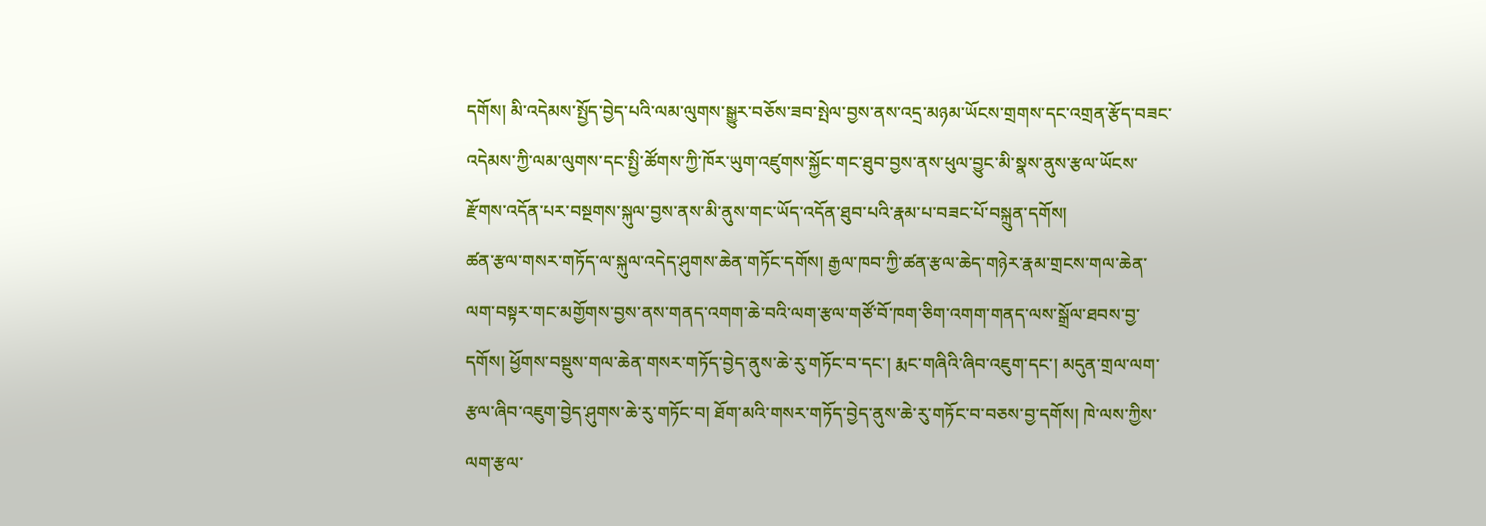དགོས། མི་འདེམས་སྤྱོད་བྱེད་པའི་ལམ་ལུགས་སྒྱུར་བཅོས་ཟབ་སྤེལ་བྱས་ནས་འདྲ་མཉམ་ཡོངས་གྲགས་དང་འགྲན་རྩོད་བཟང་འདེམས་ཀྱི་ལམ་ལུགས་དང་སྤྱི་ཚོགས་ཀྱི་ཁོར་ཡུག་འཛུགས་སྐྱོང་གང་ཐུབ་བྱས་ནས་ཕུལ་བྱུང་མི་སྣས་ནུས་རྩལ་ཡོངས་རྫོགས་འདོན་པར་བསྔགས་སྐུལ་བྱས་ནས་མི་ནུས་གང་ཡོད་འདོན་ཐུབ་པའི་རྣམ་པ་བཟང་པོ་བསྐྲུན་དགོས།
ཚན་རྩལ་གསར་གཏོད་ལ་སྐུལ་འདེད་ཤུགས་ཆེན་གཏོང་དགོས། རྒྱལ་ཁབ་ཀྱི་ཚན་རྩལ་ཆེད་གཉེར་རྣམ་གྲངས་གལ་ཆེན་ལག་བསྟར་གང་མགྱོགས་བྱས་ནས་གནད་འགག་ཆེ་བའི་ལག་རྩལ་གཙོ་བོ་ཁག་ཅིག་འགག་གནད་ལས་སྒྲོལ་ཐབས་བྱ་དགོས། ཕྱོགས་བསྡུས་གལ་ཆེན་གསར་གཏོད་བྱེད་ནུས་ཆེ་རུ་གཏོང་བ་དང་། རྨང་གཞིའི་ཞིབ་འཇུག་དང་། མདུན་གྲལ་ལག་རྩལ་ཞིབ་འཇུག་བྱེད་ཤུགས་ཆེ་རུ་གཏོང་བ། ཐོག་མའི་གསར་གཏོད་བྱེད་ནུས་ཆེ་རུ་གཏོང་བ་བཅས་བྱ་དགོས། ཁེ་ལས་ཀྱིས་ལག་རྩལ་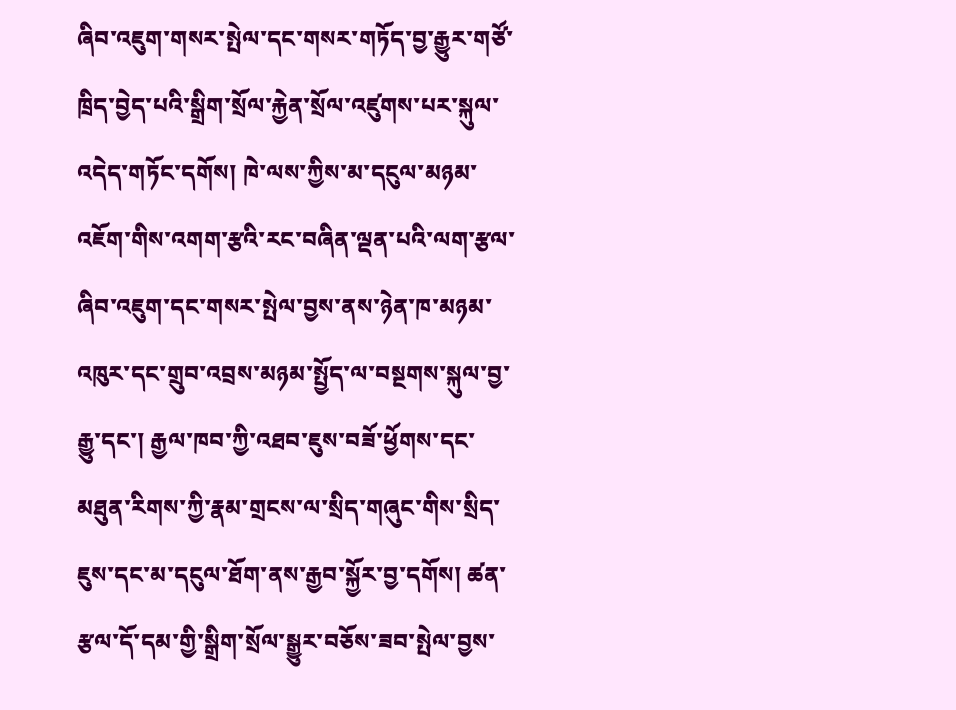ཞིབ་འཇུག་གསར་སྤེལ་དང་གསར་གཏོད་བྱ་རྒྱུར་གཙོ་ཁྲིད་བྱེད་པའི་སྒྲིག་སྲོལ་རྐྱེན་སྲོལ་འཛུགས་པར་སྐུལ་འདེད་གཏོང་དགོས། ཁེ་ལས་ཀྱིས་མ་དངུལ་མཉམ་འཇོག་གིས་འགག་རྩའི་རང་བཞིན་ལྡན་པའི་ལག་རྩལ་ཞིབ་འཇུག་དང་གསར་སྤེལ་བྱས་ནས་ཉེན་ཁ་མཉམ་འཁུར་དང་གྲུབ་འབྲས་མཉམ་སྤྱོད་ལ་བསྔགས་སྐུལ་བྱ་རྒྱུ་དང་། རྒྱལ་ཁབ་ཀྱི་འཐབ་ཇུས་བཟོ་ཕྱོགས་དང་མཐུན་རིགས་ཀྱི་རྣམ་གྲངས་ལ་སྲིད་གཞུང་གིས་སྲིད་ཇུས་དང་མ་དངུལ་ཐོག་ནས་རྒྱབ་སྐྱོར་བྱ་དགོས། ཚན་རྩལ་དོ་དམ་གྱི་སྒྲིག་སྲོལ་སྒྱུར་བཅོས་ཟབ་སྤེལ་བྱས་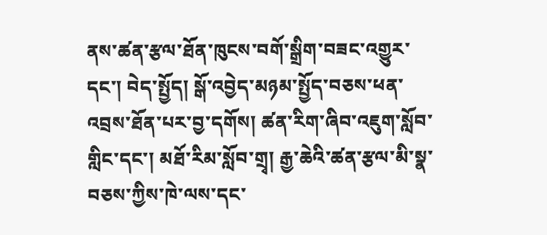ནས་ཚན་རྩལ་ཐོན་ཁུངས་བགོ་སྒྲིག་བཟང་འགྱུར་དང་། བེད་སྤྱོད། སྒོ་འབྱེད་མཉམ་སྤྱོད་བཅས་ཕན་འབྲས་ཐོན་པར་བྱ་དགོས། ཚན་རིག་ཞིབ་འཇུག་སློབ་གླིང་དང་། མཐོ་རིམ་སློབ་གྲྭ། རྒྱ་ཆེའི་ཚན་རྩལ་མི་སྣ་བཅས་ཀྱིས་ཁེ་ལས་དང་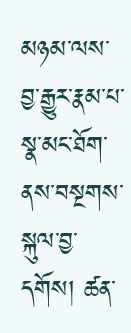མཉམ་ལས་བྱ་རྒྱུར་རྣམ་པ་སྣ་མང་ཐོག་ནས་བསྔགས་སྐུལ་བྱ་དགོས། ཚན་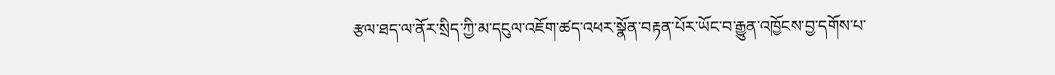རྩལ་ཐད་ལ་ནོར་སྲིད་ཀྱི་མ་དངུལ་འཇོག་ཚད་འཕར་སྣོན་བརྟན་པོར་ཡོང་བ་རྒྱུན་འཁྱོངས་བྱ་དགོས་པ་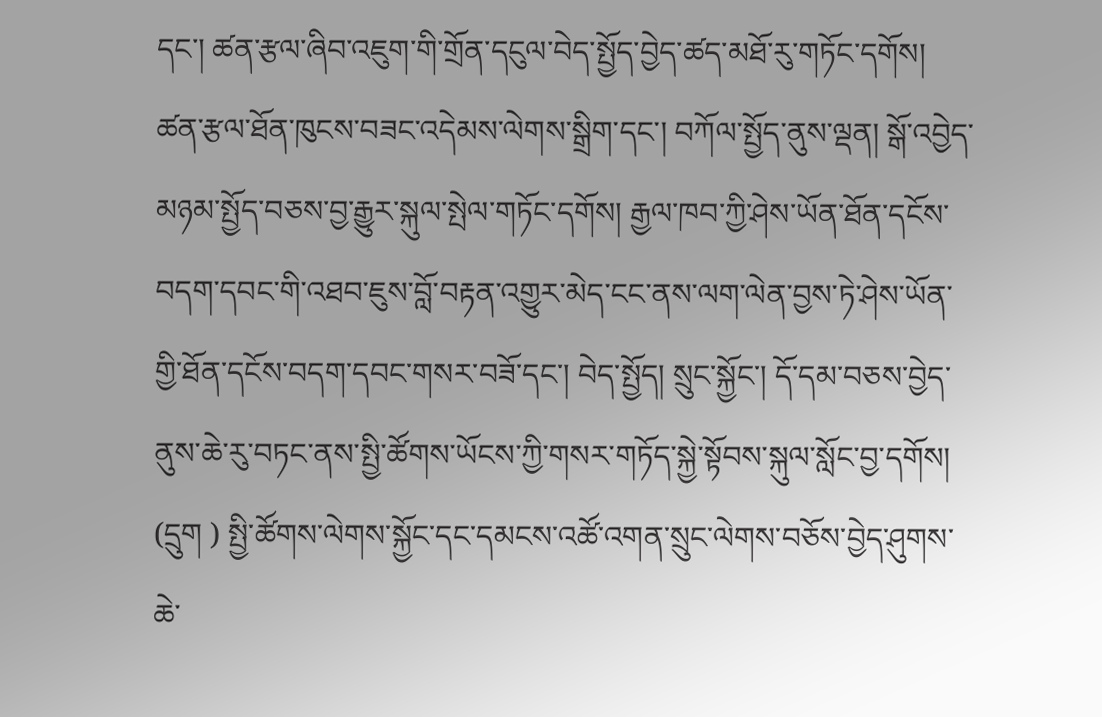དང་། ཚན་རྩལ་ཞིབ་འཇུག་གི་གྲོན་དངུལ་བེད་སྤྱོད་བྱེད་ཚད་མཐོ་རུ་གཏོང་དགོས། ཚན་རྩལ་ཐོན་ཁུངས་བཟང་འདེམས་ལེགས་སྒྲིག་དང་། བཀོལ་སྤྱོད་ནུས་ལྡན། སྒོ་འབྱེད་མཉམ་སྤྱོད་བཅས་བྱ་རྒྱུར་སྐུལ་སྤེལ་གཏོང་དགོས། རྒྱལ་ཁབ་ཀྱི་ཤེས་ཡོན་ཐོན་དངོས་བདག་དབང་གི་འཐབ་ཇུས་བློ་བརྟན་འགྱུར་མེད་ངང་ནས་ལག་ལེན་བྱས་ཏེ་ཤེས་ཡོན་གྱི་ཐོན་དངོས་བདག་དབང་གསར་བཟོ་དང་། བེད་སྤྱོད། སྲུང་སྐྱོང་། དོ་དམ་བཅས་བྱེད་ནུས་ཆེ་རུ་བཏང་ནས་སྤྱི་ཚོགས་ཡོངས་ཀྱི་གསར་གཏོད་སྐྱེ་སྟོབས་སྐུལ་སློང་བྱ་དགོས།
(དྲུག ) སྤྱི་ཚོགས་ལེགས་སྐྱོང་དང་དམངས་འཚོ་འགན་སྲུང་ལེགས་བཅོས་བྱེད་ཤུགས་ཆེ་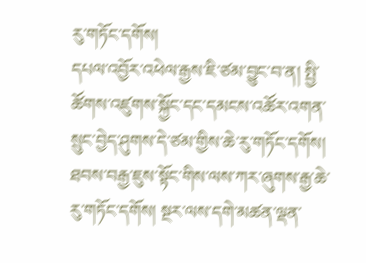རུ་གཏོང་དགོས།
དཔལ་འབྱོར་འཕེལ་རྒྱས་ཇི་ཙམ་བྱུང་བ་ན། སྤྱི་ཚོགས་འཛུགས་སྐྱོང་དང་དམངས་འཚོར་འགན་སྲུང་བྱེད་ཤུགས་དེ་ཙམ་གྱིས་ཆེ་རུ་གཏོང་དགོས།
ཐབས་བརྒྱ་ཇུས་སྟོང་གིས་ལས་ཀར་ཞུགས་རྒྱ་ཆེ་རུ་གཏོང་དགོས། སྔར་ལས་དགེ་མཚན་ལྡན་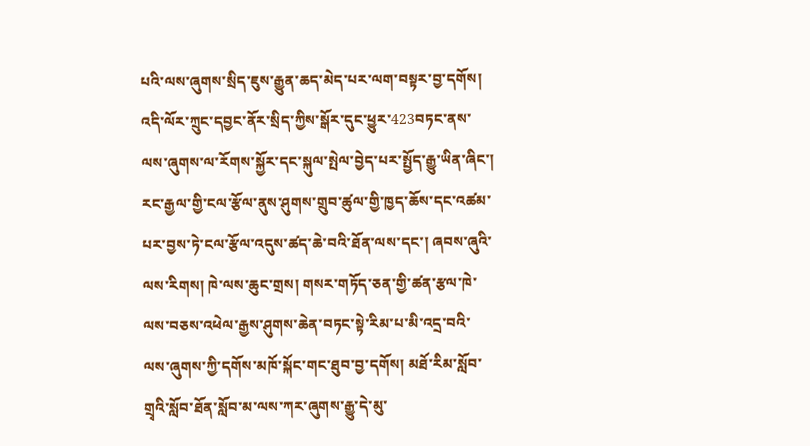པའི་ལས་ཞུགས་སྲིད་ཇུས་རྒྱུན་ཆད་མེད་པར་ལག་བསྟར་བྱ་དགོས། འདི་ལོར་ཀྲུང་དབྱང་ནོར་སྲིད་ཀྱིས་སྒོར་དུང་ཕྱུར་423བཏང་ནས་ལས་ཞུགས་ལ་རོགས་སྐྱོར་དང་སྐུལ་སྤེལ་བྱེད་པར་སྤྱོད་རྒྱུ་ཡིན་ཞིང་། རང་རྒྱལ་གྱི་ངལ་རྩོལ་ནུས་ཤུགས་གྲུབ་ཚུལ་གྱི་ཁྱད་ཆོས་དང་འཚམ་པར་བྱས་ཏེ་ངལ་རྩོལ་འདུས་ཚད་ཆེ་བའི་ཐོན་ལས་དང་། ཞབས་ཞུའི་ལས་རིགས། ཁེ་ལས་ཆུང་གྲས། གསར་གཏོད་ཅན་གྱི་ཚན་རྩལ་ཁེ་ལས་བཅས་འཕེལ་རྒྱས་ཤུགས་ཆེན་བཏང་སྟེ་རིམ་པ་མི་འདྲ་བའི་ལས་ཞུགས་ཀྱི་དགོས་མཁོ་སྐོང་གང་ཐུབ་བྱ་དགོས། མཐོ་རིམ་སློབ་གྲྭའི་སློབ་ཐོན་སློབ་མ་ལས་ཀར་ཞུགས་རྒྱུ་དེ་མུ་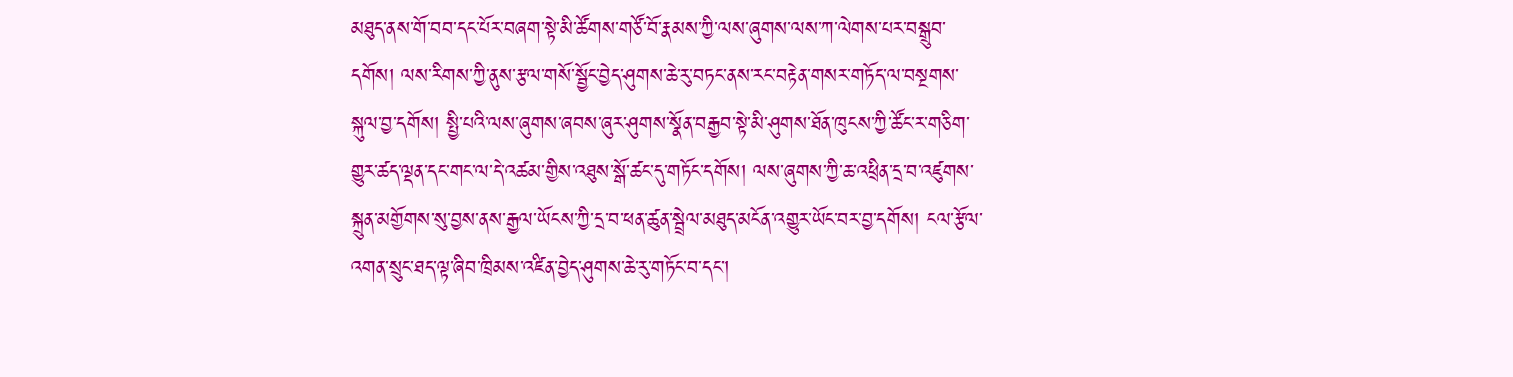མཐུད་ནས་གོ་བབ་དང་པོར་བཞག་སྟེ་མི་ཚོགས་གཙོ་བོ་རྣམས་ཀྱི་ལས་ཞུགས་ལས་ཀ་ལེགས་པར་བསྒྲུབ་དགོས། ལས་རིགས་ཀྱི་ནུས་རྩལ་གསོ་སྦྱོང་བྱེད་ཤུགས་ཆེ་རུ་བཏང་ནས་རང་བརྟེན་གསར་གཏོད་ལ་བསྔགས་སྐུལ་བྱ་དགོས། སྤྱི་པའི་ལས་ཞུགས་ཞབས་ཞུར་ཤུགས་སྣོན་བརྒྱབ་སྟེ་མི་ཤུགས་ཐོན་ཁུངས་ཀྱི་ཚོང་ར་གཅིག་གྱུར་ཚད་ལྡན་དང་གང་ལ་དེ་འཚམ་གྱིས་འཐུས་སྒོ་ཚང་དུ་གཏོང་དགོས། ལས་ཞུགས་ཀྱི་ཆ་འཕྲིན་དྲ་བ་འཛུགས་སྐྲུན་མགྱོགས་སུ་བྱས་ནས་རྒྱལ་ཡོངས་ཀྱི་དྲ་བ་ཕན་ཚུན་སྦྲེལ་མཐུད་མངོན་འགྱུར་ཡོང་བར་བྱ་དགོས། ངལ་རྩོལ་འགན་སྲུང་ཐད་ལྟ་ཞིབ་ཁྲིམས་འཛིན་བྱེད་ཤུགས་ཆེ་རུ་གཏོང་བ་དང་།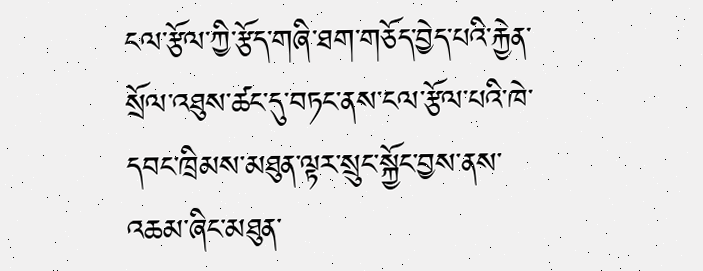ངལ་རྩོལ་ཀྱི་རྩོད་གཞི་ཐག་གཅོད་བྱེད་པའི་རྐྱེན་སྲོལ་འཐུས་ཚང་དུ་བཏང་ནས་ངལ་རྩོལ་པའི་ཁེ་དབང་ཁྲིམས་མཐུན་ལྟར་སྲུང་སྐྱོང་བྱས་ནས་འཆམ་ཞིང་མཐུན་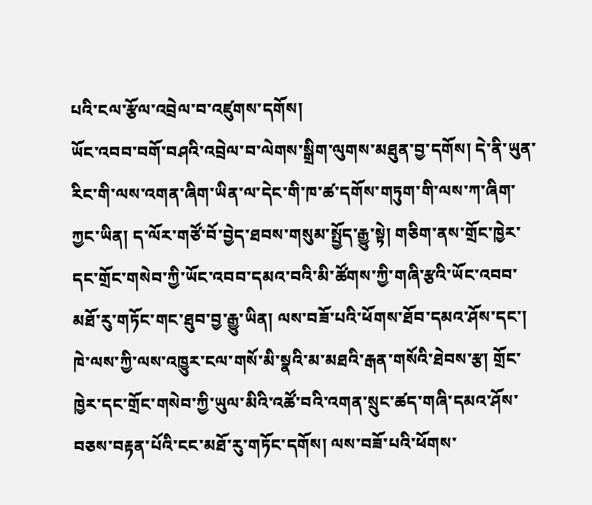པའི་ངལ་རྩོལ་འབྲེལ་བ་འཛུགས་དགོས།
ཡོང་འབབ་བགོ་བཤའི་འབྲེལ་བ་ལེགས་སྒྲིག་ལུགས་མཐུན་བྱ་དགོས། དེ་ནི་ཡུན་རིང་གི་ལས་འགན་ཞིག་ཡིན་ལ་དེང་གི་ཁ་ཚ་དགོས་གཏུག་གི་ལས་ཀ་ཞིག་ཀྱང་ཡིན། ད་ལོར་གཙོ་བོ་བྱེད་ཐབས་གསུམ་སྤྱོད་རྒྱུ་སྟེ། གཅིག་ནས་གྲོང་ཁྱེར་དང་གྲོང་གསེབ་ཀྱི་ཡོང་འབབ་དམའ་བའི་མི་ཚོགས་ཀྱི་གཞི་རྩའི་ཡོང་འབབ་མཐོ་རུ་གཏོང་གང་ཐུབ་བྱ་རྒྱུ་ཡིན། ལས་བཟོ་པའི་ཕོགས་ཐོབ་དམའ་ཤོས་དང་། ཁེ་ལས་ཀྱི་ལས་འཁྱུར་ངལ་གསོ་མི་སྣའི་མ་མཐའི་རྒན་གསོའི་ཐེབས་རྩ། གྲོང་ཁྱེར་དང་གྲོང་གསེབ་ཀྱི་ཡུལ་མིའི་འཚོ་བའི་འགན་སྲུང་ཚད་གཞི་དམའ་ཤོས་བཅས་བརྟན་པོའི་ངང་མཐོ་རུ་གཏོང་དགོས། ལས་བཟོ་པའི་ཕོགས་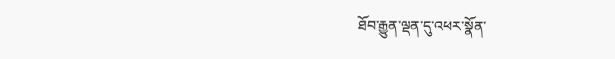ཐོབ་རྒྱུན་ལྡན་དུ་འཕར་སྣོན་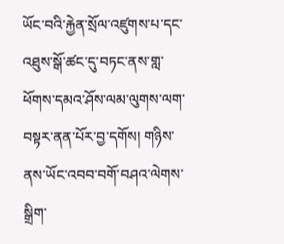ཡོང་བའི་རྐྱེན་སྲོལ་འཛུགས་པ་དང་འཐུས་སྒོ་ཚང་དུ་བཏང་ནས་གླ་ཕོགས་དམའ་ཤོས་ལམ་ལུགས་ལག་བསྟར་ནན་པོར་བྱ་དགོས། གཉིས་ནས་ཡོང་འབབ་བགོ་བཤའ་ལེགས་སྒྲིག་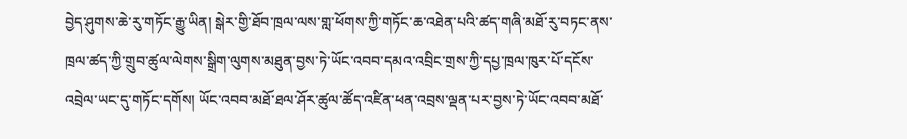བྱེད་ཤུགས་ཆེ་རུ་གཏོང་རྒྱུ་ཡིན། སྒེར་གྱི་ཐོབ་ཁྲལ་ལས་གླ་ཕོགས་ཀྱི་གཏོང་ཆ་འཐེན་པའི་ཚད་གཞི་མཐོ་རུ་བཏང་ནས་ཁྲལ་ཚད་ཀྱི་གྲུབ་ཚུལ་ལེགས་སྒྲིག་ལུགས་མཐུན་བྱས་ཏེ་ཡོང་འབབ་དམའ་འབྲིང་གྲས་ཀྱི་དཔྱ་ཁྲལ་ཁུར་པོ་དངོས་འབྲེལ་ཡང་དུ་གཏོང་དགོས། ཡོང་འབབ་མཐོ་ཐལ་ཤོར་ཚུལ་ཚོད་འཛིན་ཕན་འབྲས་ལྡན་པར་བྱས་ཏེ་ཡོང་འབབ་མཐོ་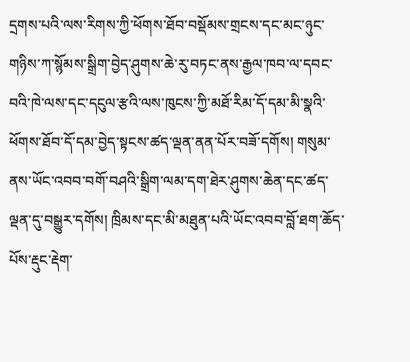དྲགས་པའི་ལས་རིགས་ཀྱི་ཕོགས་ཐོབ་བསྡོམས་གྲངས་དང་མང་ཉུང་གཉིས་ཀ་སྙོམས་སྒྲིག་བྱེད་ཤུགས་ཆེ་རུ་བཏང་ནས་རྒྱལ་ཁབ་ལ་དབང་བའི་ཁེ་ལས་དང་དངུལ་རྩའི་ལས་ཁུངས་ཀྱི་མཐོ་རིམ་དོ་དམ་མི་སྣའི་ཕོགས་ཐོབ་དོ་དམ་བྱེད་སྟངས་ཚད་ལྡན་ནན་པོར་བཟོ་དགོས། གསུམ་ནས་ཡོང་འབབ་བགོ་བཤའི་སྒྲིག་ལམ་དག་ཐེར་ཤུགས་ཆེན་དང་ཚད་ལྡན་དུ་བསྒྱུར་དགོས། ཁྲིམས་དང་མི་མཐུན་པའི་ཡོང་འབབ་བློ་ཐག་ཆོད་པོས་རྡུང་རྡེག་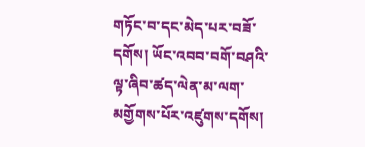གཏོང་བ་དང་མེད་པར་བཟོ་དགོས། ཡོང་འབབ་བགོ་བཤའི་ལྟ་ཞིབ་ཚད་ལེན་མ་ལག་མགྱོགས་པོར་འཛུགས་དགོས།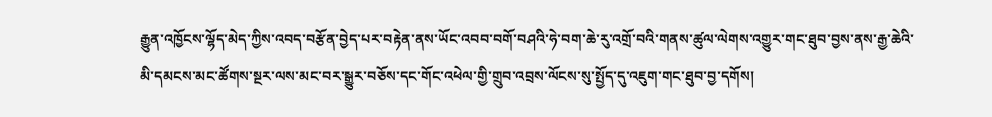རྒྱུན་འཁྱོངས་ལྷོད་མེད་ཀྱིས་འབད་བརྩོན་བྱེད་པར་བརྟེན་ནས་ཡོང་འབབ་བགོ་བཤའི་ཧེ་བག་ཆེ་རུ་འགྲོ་བའི་གནས་ཚུལ་ལེགས་འགྱུར་གང་ཐུབ་བྱས་ནས་རྒྱ་ཆེའི་མི་དམངས་མང་ཚོགས་སྔར་ལས་མང་བར་སྒྱུར་བཅོས་དང་གོང་འཕེལ་གྱི་གྲུབ་འབྲས་ལོངས་སུ་སྤྱོད་དུ་འཇུག་གང་ཐུབ་བྱ་དགོས།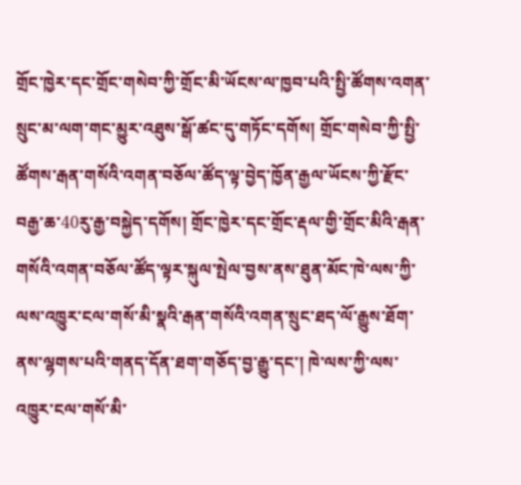གྲོང་ཁྱེར་དང་གྲོང་གསེབ་ཀྱི་གྲོང་མི་ཡོངས་ལ་ཁྱབ་པའི་སྤྱི་ཚོགས་འགན་སྲུང་མ་ལག་གང་མྱུར་འཐུས་སྒོ་ཚང་དུ་གཏོང་དགོས། གྲོང་གསེབ་ཀྱི་སྤྱི་ཚོགས་རྒན་གསོའི་འགན་བཅོལ་ཚོད་ལྟ་བྱེད་ཁྱོན་རྒྱལ་ཡོངས་ཀྱི་རྫོང་བརྒྱ་ཆ་40རུ་རྒྱ་བསྐྱེད་དགོས། གྲོང་ཁྱེར་དང་གྲོང་རྡལ་གྱི་གྲོང་མིའི་རྒན་གསོའི་འགན་བཅོལ་ཚོད་ལྟར་སྐུལ་སྤེལ་བྱས་ནས་ཐུན་མོང་ཁེ་ལས་ཀྱི་ལས་འཁྱུར་ངལ་གསོ་མི་སྣའི་རྒན་གསོའི་འགན་སྲུང་ཐད་ལོ་རྒྱུས་ཐོག་ནས་ལྷགས་པའི་གནད་དོན་ཐག་གཅོད་བྱ་རྒྱུ་དང་། ཁེ་ལས་ཀྱི་ལས་འཁྱུར་ངལ་གསོ་མི་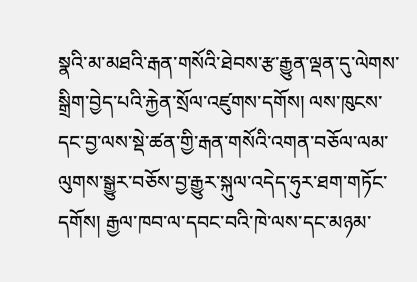སྣའི་མ་མཐའི་རྒན་གསོའི་ཐེབས་རྩ་རྒྱུན་ལྡན་དུ་ལེགས་སྒྲིག་བྱེད་པའི་རྐྱེན་སྲོལ་འཛུགས་དགོས། ལས་ཁུངས་དང་བྱ་ལས་སྡེ་ཚན་གྱི་རྒན་གསོའི་འགན་བཅོལ་ལམ་ལུགས་སྒྱུར་བཅོས་བྱ་རྒྱུར་སྐུལ་འདེད་ཧུར་ཐག་གཏོང་དགོས། རྒྱལ་ཁབ་ལ་དབང་བའི་ཁེ་ལས་དང་མཉམ་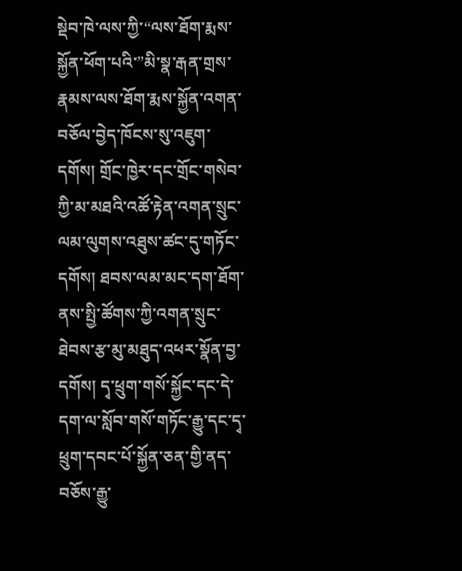སྡེབ་ཁེ་ལས་ཀྱི་“ལས་ཐོག་རྨས་སྐྱོན་ཕོག་པའི་”མི་སྣ་རྒན་གྲས་རྣམས་ལས་ཐོག་རྨས་སྐྱོན་འགན་བཅོལ་བྱེད་ཁོངས་སུ་འཇུག་དགོས། གྲོང་ཁྱེར་དང་གྲོང་གསེབ་ཀྱི་མ་མཐའི་འཚོ་རྟེན་འགན་སྲུང་ལམ་ལུགས་འཐུས་ཚང་དུ་གཏོང་དགོས། ཐབས་ལམ་མང་དག་ཐོག་ནས་སྤྱི་ཚོགས་ཀྱི་འགན་སྲུང་ཐེབས་རྩ་མུ་མཐུད་འཕར་སྣོན་བྱ་དགོས། དྭ་ཕྲུག་གསོ་སྐྱོང་དང་དེ་དག་ལ་སློབ་གསོ་གཏོང་རྒྱུ་དང་དྭ་ཕྲུག་དབང་པོ་སྐྱོན་ཅན་གྱི་ནད་བཅོས་རྒྱུ་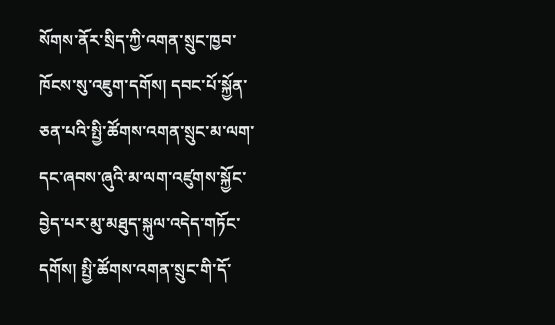སོགས་ནོར་སྲིད་ཀྱི་འགན་སྲུང་ཁྱབ་ཁོངས་སུ་འཇུག་དགོས། དབང་པོ་སྐྱོན་ཅན་པའི་སྤྱི་ཚོགས་འགན་སྲུང་མ་ལག་དང་ཞབས་ཞུའི་མ་ལག་འཛུགས་སྐྱོང་བྱེད་པར་མུ་མཐུད་སྐུལ་འདེད་གཏོང་དགོས། སྤྱི་ཚོགས་འགན་སྲུང་གི་དོ་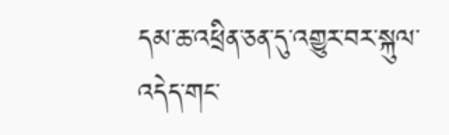དམ་ཆ་འཕྲིན་ཅན་དུ་འགྱུར་བར་སྐུལ་འདེད་གང་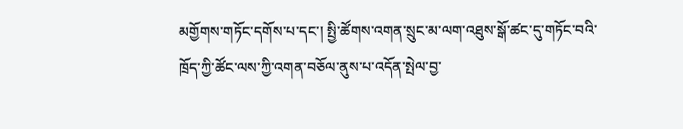མགྱོགས་གཏོང་དགོས་པ་དང་། སྤྱི་ཚོགས་འགན་སྲུང་མ་ལག་འཐུས་སྒོ་ཚང་དུ་གཏོང་བའི་ཁྲོད་ཀྱི་ཚོང་ལས་ཀྱི་འགན་བཅོལ་ནུས་པ་འདོན་སྤེལ་བྱ་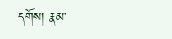དགོས། རྣམ་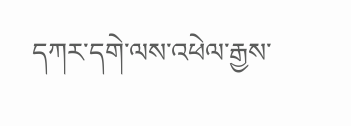དཀར་དགེ་ལས་འཕེལ་རྒྱས་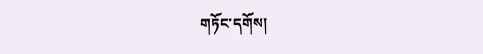གཏོང་དགོས།